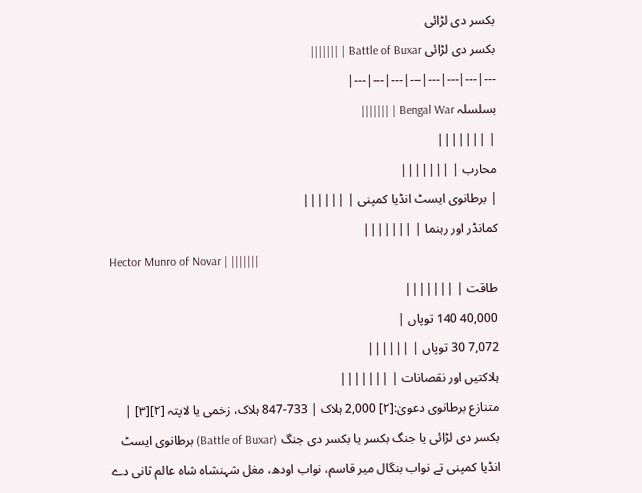بکسر دی لڑائی
بکسر دی لڑائی Battle of Buxar | |||||||
---|---|---|---|---|---|---|---|
بسلسلہ Bengal War | |||||||
| |||||||
محارب | |||||||
| برطانوی ایسٹ انڈیا کمپنی | ||||||
کمانڈر اور رہنما | |||||||
Hector Munro of Novar | |||||||
طاقت | |||||||
40,000 140 توپاں |
7,072 30 توپاں | ||||||
ہلاکتیں اور نقصانات | |||||||
متنازع برطانوی دعویٰ:[۲] 2,000 ہلاک | 733-847 ہلاک، زخمی یا لاپتہ [۲][۳] |
بکسر دی لڑائی یا جنگ بکسر یا بکسر دی جنگ (Battle of Buxar) برطانوی ایسٹ انڈیا کمپنی تے نواب بنگال میر قاسم، نواب اودھ، مغل شہنشاہ شاہ عالم ثانی دے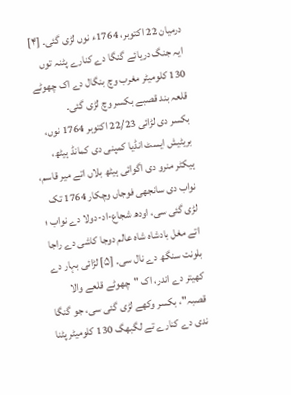درمیان 22 اکتوبر، 1764ء نوں لڑی گئی۔ [۴]
ایہ جنگ دریائے گنگا دے کنارے پٹنہ توں 130 کلومیٹر مغرب وچ بنگال دے اک چھوٹے قلعہ بند قصبے بکسر وچ لڑی گئی۔
بکسر دی لڑائی 22/23 اکتوبر 1764 نوں، بریٹیش ایسٹ انڈیا کمپنی دی کمانڈ ہیٹھ، ہیکٹر منرو دی اگوائی ہیٹھ بلاں اتے میر قاسم، نواب دی سانجھی فوجاں وچکار 1764 تک لڑی گئی سی، اودھ شجاع-اد-دولا دے نواب ؛ اتے مغل بادشاہ شاہ عالم دوجا کاشی دے راجا بلونت سنگھ دے نال سی۔ [۵] لڑائی بہار دے کھیتر دے اندر، اک "چھوٹے قلعے والا قصبہ"، بکسر وکھے لڑی گئی سی، جو گنگا ندی دے کنارے تے لگبھگ 130 کلومیٹر پٹنا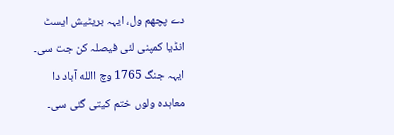دے پچھم ول، ایہہ بریٹیش ایسٹ انڈیا کمپنی لئی فیصلہ کن جت سی۔ ایہہ جنگ 1765 وچ االله آباد دا معاہدہ ولوں ختم کیتی گئی سی۔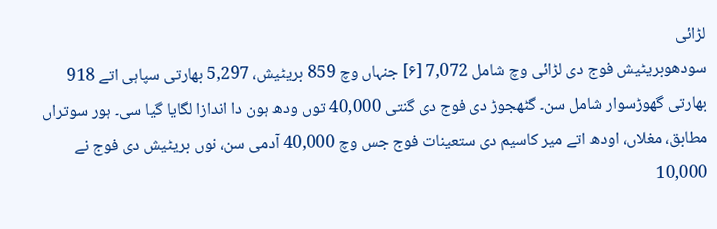لڑائی
سودھوبریٹیش فوج دی لڑائی وچ شامل 7,072 [۶] جنہاں وچ 859 بریٹیش، 5,297 بھارتی سپاہی اتے 918 بھارتی گھوڑسوار شامل سن۔ گٹھجوڑ دی فوج دی گنتی 40,000 توں ودھ ہون دا اندازا لگایا گیا سی۔ ہور سوتراں مطابق، مغلاں، اودھ اتے میر کاسیم دی ستعینات فوج جس وچ 40,000 آدمی سن، نوں بریٹیش دی فوج نے 10,000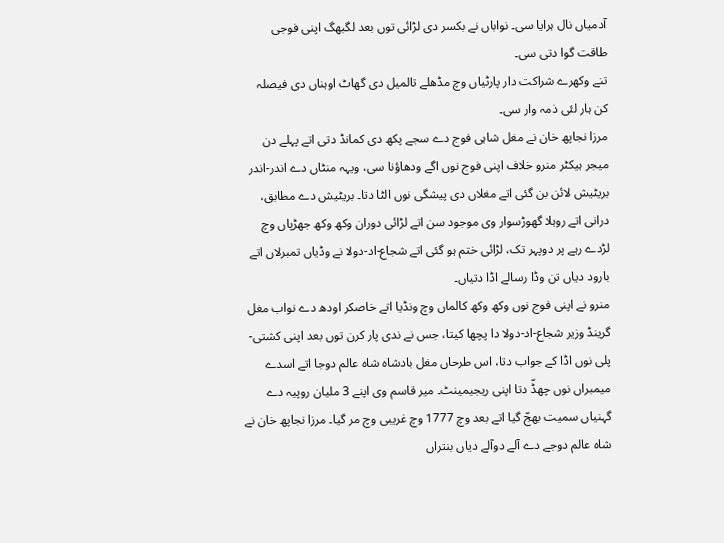آدمیاں نال ہرایا سی۔ نواباں نے بکسر دی لڑائی توں بعد لگبھگ اپنی فوجی طاقت گوا دتی سی۔
تنے وکھرے شراکت دار پارٹیاں وچ مڈھلے تالمیل دی گھاٹ اوہناں دی فیصلہ کن ہار لئی ذمہ وار سی۔
مرزا نجاپھ خان نے مغل شاہی فوج دے سجے پکھ دی کمانڈ دتی اتے پہلے دن میجر ہیکٹر منرو خلاف اپنی فوج نوں اگے ودھاؤنا سی، ویہہ منٹاں دے اندر-اندر بریٹیش لائن بن گئی اتے مغلاں دی پیشگی نوں الٹا دتا۔ بریٹیش دے مطابق، درانی اتے روہلا گھوڑسوار وی موجود سن اتے لڑائی دوران وکھ وکھ جھڑپاں وچ لڑدے رہے پر دوپہر تک، لڑائی ختم ہو گئی اتے شجاع-اد-دولا نے وڈیاں تمبرلاں اتے بارود دیاں تن وڈا رسالے اڈا دتیاں۔
منرو نے اپنی فوج نوں وکھ وکھ کالماں وچ ونڈیا اتے خاصکر اودھ دے نواب مغل گرینڈ وزیر شجاع-اد-دولا دا پچھا کیتا، جس نے ندی پار کرن توں بعد اپنی کشتی-پلی نوں اڈا کے جواب دتا، اس طرحاں مغل بادشاہ شاہ عالم دوجا اتے اسدے میمبراں نوں چھڈّ دتا اپنی ریجیمینٹ۔ میر قاسم وی اپنے 3 ملیان روپیہ دے گہنیاں سمیت بھجّ گیا اتے بعد وچ 1777 وچ غریبی وچ مر گیا۔ مرزا نجاپھ خان نے شاہ عالم دوجے دے آلے دوآلے دیاں بنتراں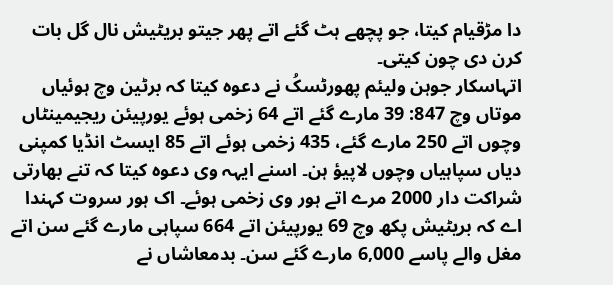دا مڑقیام کیتا، جو پچھے ہٹ گئے اتے پھر جیتو بریٹیش نال گل بات کرن دی چون کیتی۔
اتہاسکار جوہن ولیئم پھورٹسکُ نے دعوہ کیتا کہ برٹین وچ ہوئیاں موتاں وچ 847: 39 مارے گئے اتے 64 زخمی ہوئے یورپیئن ریجیمینٹاں وچوں اتے 250 مارے گئے، 435 زخمی ہوئے اتے 85 ایسٹ انڈیا کمپنی دیاں سپاہیاں وچوں لاپیؤ ہن۔ اسنے ایہہ وی دعوہ کیتا کہ تنے بھارتی شراکت دار 2000 مرے اتے ہور وی زخمی ہوئے۔ اک ہور سروت کہندا اے کہ بریٹیش پکھ وچ 69 یورپیئن اتے 664 سپاہی مارے گئے سن اتے مغل والے پاسے 6,000 مارے گئے سن۔ بدمعاشاں نے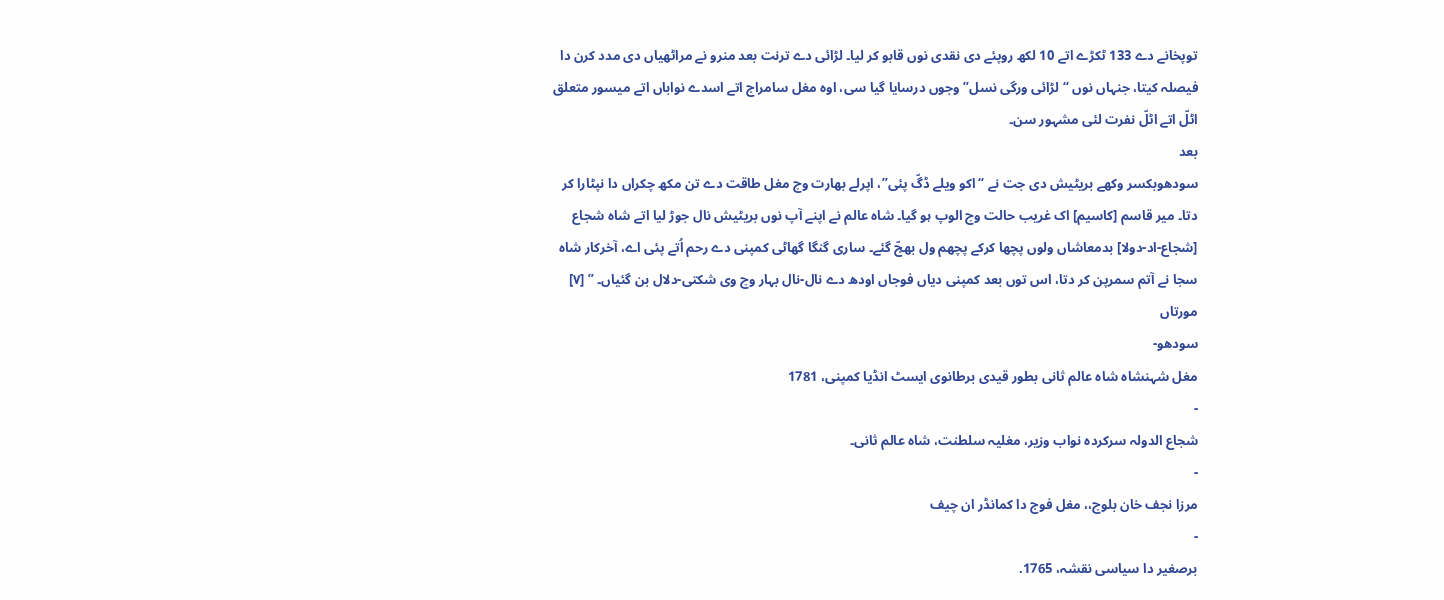توپخانے دے 133 ٹکڑے اتے 10 لکھ روپئے دی نقدی نوں قابو کر لیا۔ لڑائی دے ترنت بعد منرو نے مراٹھیاں دی مدد کرن دا فیصلہ کیتا، جنہاں نوں “لڑائی ورگی نسل” وجوں درسایا گیا سی، اوہ مغل سامراج اتے اسدے نواباں اتے میسور متعلق اٹلّ اتے اٹلّ نفرت لئی مشہور سن۔
بعد
سودھوبکسر وکھے بریٹیش دی جت نے “اکو ویلے ڈگّ پئی”، اپرلے بھارت وچ مغل طاقت دے تن مکھ چکراں دا نپٹارا کر دتا۔ میر قاسم [کاسیم] اک غریب حالت وچ الوپ ہو گیا۔ شاہ عالم نے اپنے آپ نوں بریٹیش نال جوڑ لیا اتے شاہ شجاع [شجاع-اد-دولا] بدمعاشاں ولوں پچھا کرکے پچھم ول بھجّ گئے۔ ساری گنگا گھاٹی کمپنی دے رحم اُتے پئی اے، آخرکار شاہ سجا نے آتم سمرپن کر دتا، اس توں بعد کمپنی دیاں فوجاں اودھ دے نال-نال بہار وچ وی شکتی-دلال بن گئیاں۔ ” [۷]
مورتاں
سودھو-
مغل شہنشاہ شاہ عالم ثانی بطور قیدی برطانوی ایسٹ انڈیا کمپنی، 1781
-
شجاع الدولہ سرکردہ نواب وزیر، مغلیہ سلطنت، شاہ عالم ثانی۔
-
مرزا نجف خان بلوچ،، مغل فوج دا کمانڈر ان چیف
-
برصغیر دا سیاسی نقشہ، 1765.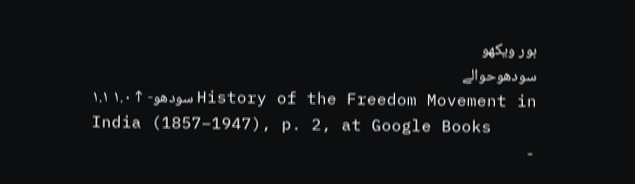ہور ویکھو
سودھوحوالے
سودھو- ↑ ۱.۰ ۱.۱ History of the Freedom Movement in India (1857–1947), p. 2, at Google Books
-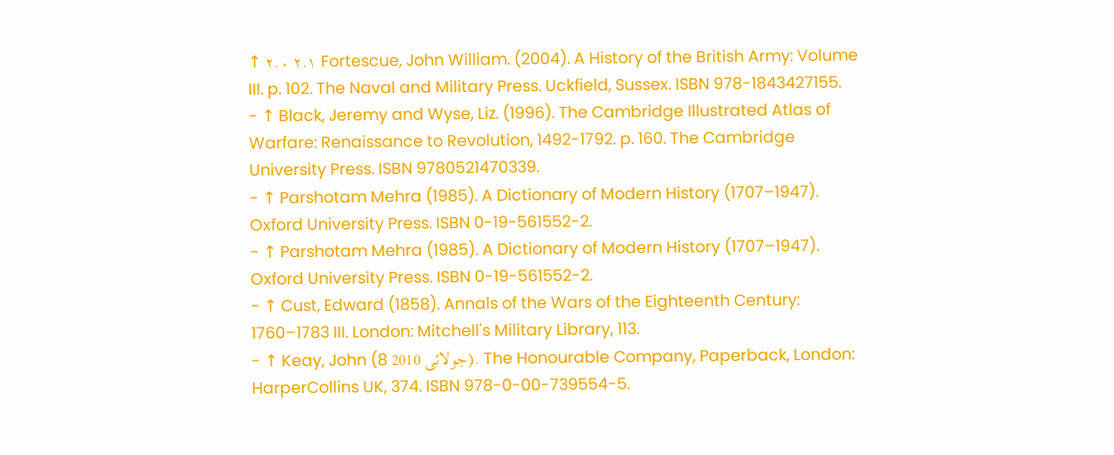↑ ۲.۰ ۲.۱ Fortescue, John William. (2004). A History of the British Army: Volume III. p. 102. The Naval and Military Press. Uckfield, Sussex. ISBN 978-1843427155.
- ↑ Black, Jeremy and Wyse, Liz. (1996). The Cambridge Illustrated Atlas of Warfare: Renaissance to Revolution, 1492-1792. p. 160. The Cambridge University Press. ISBN 9780521470339.
- ↑ Parshotam Mehra (1985). A Dictionary of Modern History (1707–1947). Oxford University Press. ISBN 0-19-561552-2.
- ↑ Parshotam Mehra (1985). A Dictionary of Modern History (1707–1947). Oxford University Press. ISBN 0-19-561552-2.
- ↑ Cust, Edward (1858). Annals of the Wars of the Eighteenth Century: 1760–1783 III. London: Mitchell's Military Library, 113.
- ↑ Keay, John (8 جولائی 2010). The Honourable Company, Paperback, London: HarperCollins UK, 374. ISBN 978-0-00-739554-5.